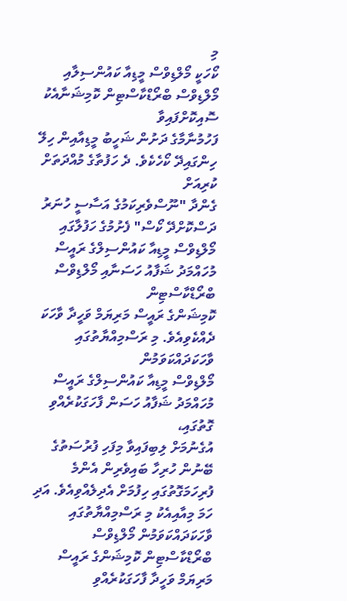މި
ކޯހަކީ މޯލްޑިވްސް މީޑިއާ ކައުންސިލާއި މޯލްޑިވްސް ބްރޯޑްކާސްޓިން ކޮމިޝަނާއެކު ސޮއިކޮށްފައިވާ
ފަހުމުނާމާގެ ދަށުން ޝަހީބު މީޑިއާއިން ހިލޭ ހިންގައިދޭ ކޯހެކެވެ. ދެ ހަފުތާގެ މުއްދަތަށް ކުރިއަށް
ގެންދާ "ނޫސްވެރިކަމުގެ އަސާސީ ހުނަރު ދަސްކޮށްދޭ ކޯސް" ފެށުމުގެ ހަފުލާގައި
މޯލްޑިވްސް މީޑިއާ ކައުންސިލްގެ ރައީސް މުހައްމަދު ޝަފާއު ހަސަނާއި މޯލްޑިވްސް ބްރޯޑްކާސްޓިން
ކޮމިޝަންގެ ރައީސް މަރިޔަމް ވަހީދާ ވާހަކަ ދެއްކެވިއެވެ. މި ރަސްމިއްޔާތުގައި ވާހަކަދައްކަވަމުން
މޯލްޑިވްސް މީޑިއާ ކައުންސިލްގެ ރައީސް މުހައްމަދު ޝަފާއު ހަސަން ފާހަގަކުރެއްވި ގޮތުގައި،
އުގެނުމަށް ލިބިފައިވާ މިފަހި ފުރުސަތުގެ ބޭނުން ހުރިހާ ބައިވެރިން އެންމެ
ފުރިހަމަގޮތުގައި ހިފުމަށް އެދިލެއްވިއެވެ. އަދި ހަމަ މިއާއިއެކު މި ރަސްމިއްޔާތުގައި
ވާހަކަދައްކަވަމުން މޯލްޑިވްސް ބްރޯޑްކާސްޓިން ކޮމިޝަންގެ ރައީސް މަރިޔަމް ވަހީދާ ފާހަގަކުރެއްވި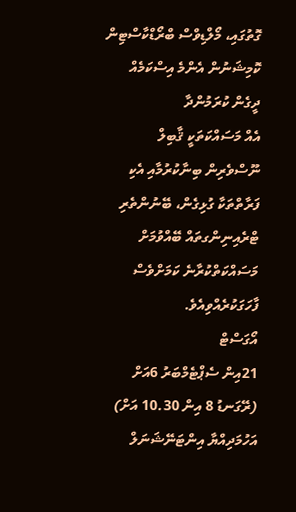ގޮތުގައި، މޯލްޑިވްސް ބްރޯޑްކާސްޓިން ކޮމިޝަނުން އެންމެ އިސްކަމެއް ދީގެން ކުރަމުންދާ
އެއް މަސައްކަތަކީ ޤާބިލް ނޫސްވެރިން ބިނާކުރުމާއި އެކި ފަރާތްތަކާ ގުޅިގެން، ބޭނުންތެރި
ޓްރެއިނިންގތައް ބޭއްވުމަށް މަސައްކަތްކުރާނެ ކަމަށްވެސް ފާހަގަކުރެއްވިއެވެ.
އޯގަސްޓް
21އިން ސެޕްޓެމްބަރު 6އަށް (ރޭގަނޑު 8 އިން 10.30 އަށް) އަހުމަދިއްޔާ އިންޓަނޭޝަނަލް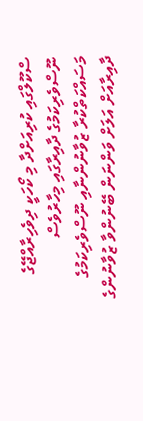ސްކޫލްގައި ކުރިއަށްދާ މި ކޯހަކީ ދިވެހިރާއްޖޭގެ ނޫސްވެރިކަމުގެ ދާއިރާގައި މިހާރުވެސް
މަސައްކަތްކުރާ ޒުވާނުންނާއި ނޫސްވެރިކަމުގެ ދާއިރާއަށް އަލަށް ވަންނަން ބޭނުންވާ ޒުވާނުންގެ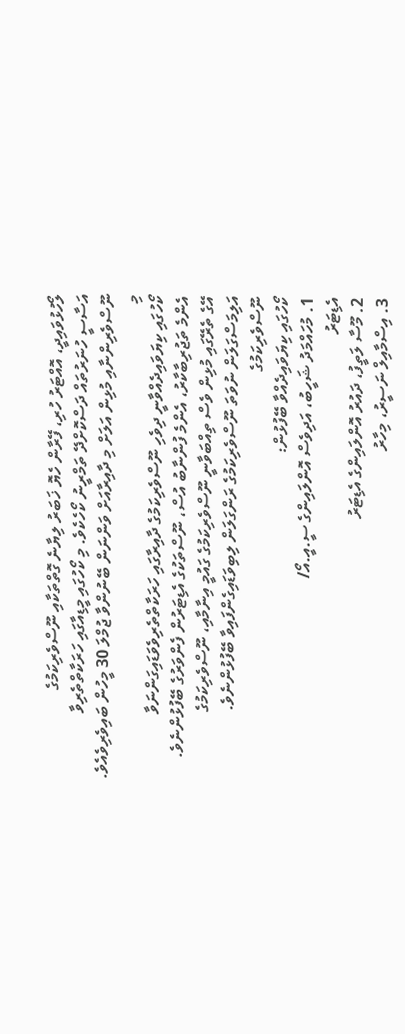ލޯހުޅުވައިދީ، އޮއްޓަރު ހުރި، ފޭރާން ހެޔޮ ޚަބަރު ލިޔާނެ ގޮތްތަކާއި ނޫސްވެރިކަމުގެ
އަސާސީ ހުނަރުތައް ދަސްކޮށްދޭ ތަމްރީނު ކޯހެކެވެ. މި ކޯހުގައި މީޑިއާގައި ހަރަކާތްތެރިވާ
ނޫސްވެރިންނާއި މުޅިން އަލަށް މި ދާއިރާއަށް ވަންނަން ބޭނުންވާ ޖުމްލަ 30 މީހުން ބައިވެރިވެއެވެ.
މި
ކޯހުގައި ކިޔަވައިދެއްވާނީ ދިވެހި ނޫސްވެރިކަމުގެ ދާއިރާގައި ހަރަކާތްތެރިވެވަޑައިގަންނަވާ
އެންމެ ތަޖުރިބާކާރު، އެންމެ ފުންނާބު އުސް، ނޫސްތަކުގެ އެޑިޓަރުން ފެންވަރުގެ ބޭފުޅުންނެވެ.
އޭގެ ތެރޭގައި މުޅިން ވެސް ތިއްބަވާނީ ނޫސްވެރިކަމުގެ ގައުމީ އިނާމާއި، ނޫސްވެރިކަމުގެ
އަލިމަސްގަލަން ނުވަތަ ނޫސްވެރިކަމުގެ ރަންގަލަން ލިބިވަޑައިގެންފައިވާ ބޭފުޅުންނެވެ.
ނޫސްވެރިކަމުގެ
ކޯހުގައި ކިޔަވައިދެއްވާ ބޭފުޅުން:
1. މުހައްމަދު ޝަހީބު، އަދިވެސް އޮންލައިންގެ ސީ.އީ.އޯ/
އެޑިޓަރު
2. މޫސާ ލަތީފު، ދައުރު އޮންލައިންގެ އެޑިޓަރު
3. އިސްމާއިލް ނަސީރު، މިހާރު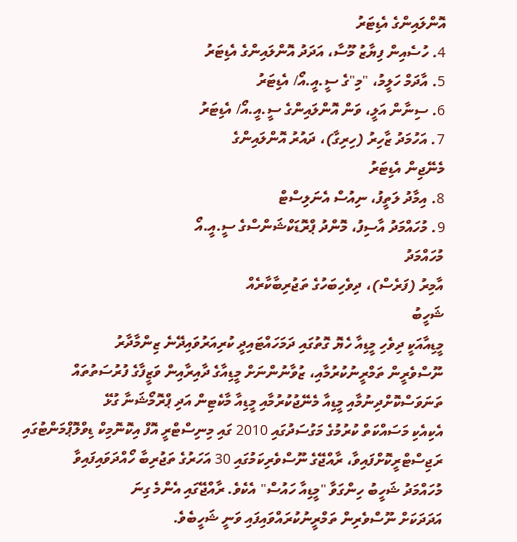އޮންލައިންގެ އެޑިޓަރު
4. ހުސެއިން ފިޔާޒު މޫސާ، އަދަދު އޮންލައިންގެ އެޑިޓަރު
5. އާދަމް ހަލީމު، "މި"ގެ ސީ.އީ.އޯ/ އެޑިޓަރު
6. ސިނާން އަލީ، ވަން އޮންލައިންގެ ސީ.އީ.އޯ/ އެޑިޓަރު
7. އަހުމަދު ޒާހިރު (ހިރިގާ)، ދައުރު އޮންލައިންގެ
މެނޭޖިން އެޑިޓަރު
8. އިމާދު ލަތީފު، ނިއުސް އެނަލިސްޓް
9. މުހައްމަދު އާސިފު، މޮންދު ޕްރޮޑަކްޝަންސްގެ ސީ.އީ.އޯ
މުހައްމަދު
އާމިރު (ފަރެސް)، ދިވެހިބަހުގެ ތަޖުރިބާކާރެއް
ޝަހީބު
މީޑިއާއަކީ ދިވެހި މީޑިއާ ހެޔޮ ގޮތުގައި ދަމަހައްޓައިދީ ކުރިއަރުވައިދޭނެ ޒިންމާދާރު
ނޫސްވެރީން ތަމްރީނުކުރުމާއި، ޒުވާނުންނަށް މީޑިއާގެ ދާއިރާއިން ވަޒީފާގެ ފުރުސަތުތައް
ތަނަވަސްކޮށްދިނުމާއި މީޑިއާ މެނޭޖުކުރުމާއި މީޑިއާ މާކެޓިން އަދި ޕްރޮމޯޝަނާ ގުޅޭ
އެކިއެކި މަސައްކަތް ކުރުމުގެ މަގުސަދުގައި 2010 ގައި މިނިސްޓްރީ އޮފް އިކޮނޮމިކް ޑިވްލޮޕްމަންޓުގައި
ރަޖިސްޓްރީކޮށްފައިވާ، ރާއްޖޭގެ ނޫސްވެރިކަމުގައި 30 އަހަރުގެ ތަޖުރިބާ ހޯއްދަވައިފައިވާ
މުހައްމަދު ޝަހީބު ހިންގަވާ "މީޑިއާ ހައުސް" އެކެވެ. ރާއްޖޭގައި އެންމެ ގިނަ
އަދަދަކަށް ނޫސްވެރިން ތަމްރީނުކުރައްވައިފައި ވަނީ ޝަހީބެވެ.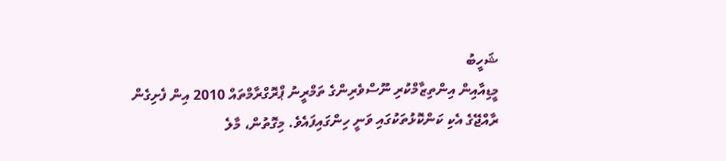ޝަހީބު
މީޑިއާއިން އިންތިޒާމްކުރި ނޫސްވެރިންގެ ތަމްރީނު ޕްރޮގްރާމްތައް 2010 އިން ފެށިގެން
ރާއްޖޭގެ އެކި ކަންކޮޅުތަކުގައި ވަނީ ހިންގައިފައެވެ. މިގޮތުން، މާލެ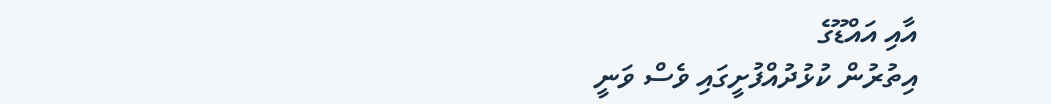އާއި އައްޑޫގެ
އިތުރުން ކުޅުދުއްފުށީގައި ވެސް ވަނީ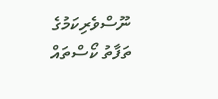ނޫސްވެރިކަމުގެ ތަފާތު ކޯސްތައް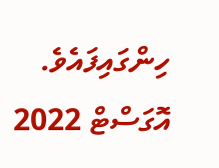ހިންގައިފައެވެ.
އޮގަސްޓް 2022